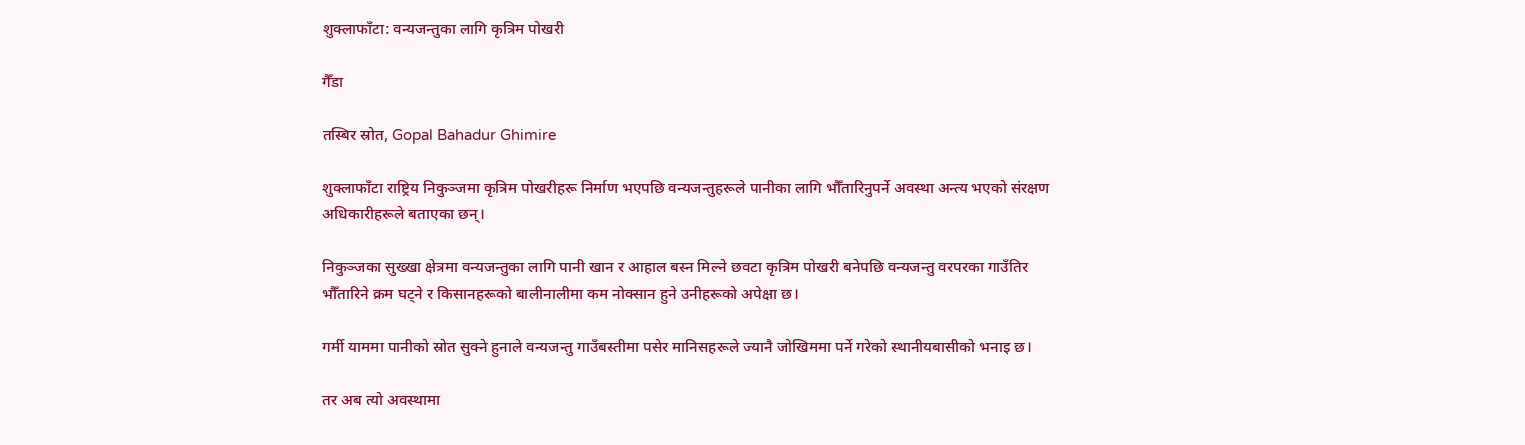शुक्लाफाँटा: वन्यजन्तुका लागि कृत्रिम पोखरी

गैँडा

तस्बिर स्रोत, Gopal Bahadur Ghimire

शुक्लाफाँटा राष्ट्रिय निकुञ्जमा कृत्रिम पोखरीहरू निर्माण भएपछि वन्यजन्तुहरूले पानीका लागि भौँतारिनुपर्ने अवस्था अन्त्य भएको संरक्षण अधिकारीहरूले बताएका छन्।

निकुञ्जका सुख्खा क्षेत्रमा वन्यजन्तुका लागि पानी खान र आहाल बस्न मिल्ने छवटा कृत्रिम पोखरी बनेपछि वन्यजन्तु वरपरका गाउँतिर भौँतारिने क्रम घट्ने र किसानहरूको बालीनालीमा कम नोक्सान हुने उनीहरूको अपेक्षा छ।

गर्मी याममा पानीको स्रोत सुक्ने हुनाले वन्यजन्तु गाउँबस्तीमा पसेर मानिसहरूले ज्यानै जोखिममा पर्ने गरेको स्थानीयबासीको भनाइ छ।

तर अब त्यो अवस्थामा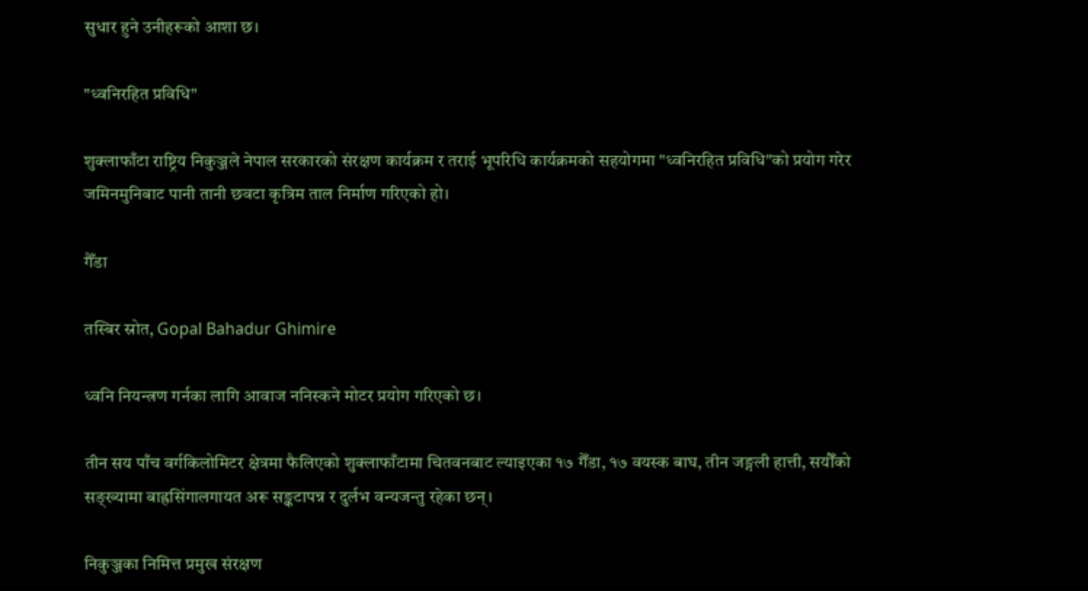सुधार हुने उनीहरूको आशा छ।

"ध्वनिरहित प्रविधि"

शुक्लाफाँटा राष्ट्रिय निकुञ्जले नेपाल सरकारको संरक्षण कार्यक्रम र तराई भूपरिधि कार्यक्रमको सहयोगमा "ध्वनिरहित प्रविधि"को प्रयोग गरेर जमिनमुनिबाट पानी तानी छवटा कृत्रिम ताल निर्माण गरिएको हो।

गैँडा

तस्बिर स्रोत, Gopal Bahadur Ghimire

ध्वनि नियन्त्रण गर्नका लागि आवाज ननिस्कने मोटर प्रयोग गरिएको छ।

तीन सय पाँच वर्गकिलोमिटर क्षेत्रमा फैलिएको शुक्लाफाँटामा चितवनबाट ल्याइएका १७ गैँडा, १७ वयस्क बाघ, तीन जङ्गली हात्ती, सयौँको सङ्ख्यामा बाह्रसिंगालगायत अरू सङ्कटापन्न र दुर्लभ वन्यजन्तु रहेका छन्।

निकुञ्जका निमित्त प्रमुख संरक्षण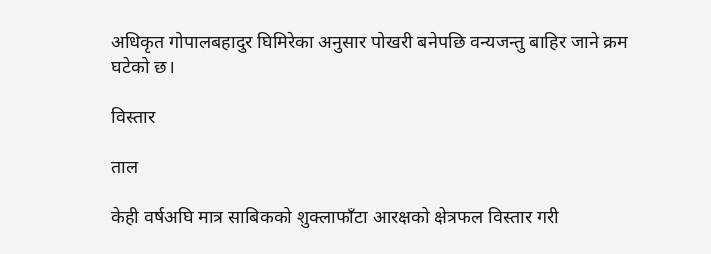अधिकृत गोपालबहादुर घिमिरेका अनुसार पोखरी बनेपछि वन्यजन्तु बाहिर जाने क्रम घटेको छ।

विस्तार

ताल

केही वर्षअघि मात्र साबिकको शुक्लाफाँटा आरक्षको क्षेत्रफल विस्तार गरी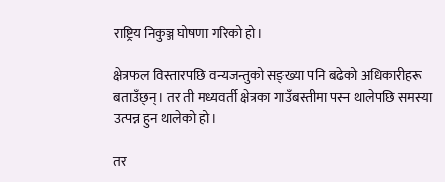राष्ट्रिय निकुञ्ज घोषणा गरिको हो।

क्षेत्रफल विस्तारपछि वन्यजन्तुको सङ्ख्या पनि बढेको अधिकारीहरू बताउँछ्न्। तर ती मध्यवर्ती क्षेत्रका गाउँबस्तीमा पस्न थालेपछि समस्या उत्पन्न हुन थालेको हो।

तर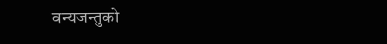वन्यजन्तुको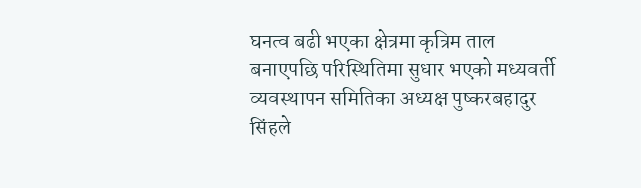घनत्व बढी भएका क्षेत्रमा कृत्रिम ताल बनाएपछि परिस्थितिमा सुधार भएको मध्यवर्ती व्यवस्थापन समितिका अध्यक्ष पुष्करबहादुर सिंहले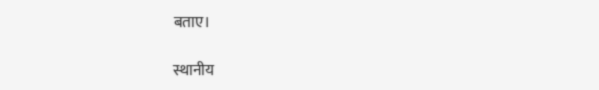बताए।

स्थानीय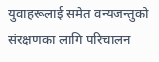युवाहरूलाई समेत वन्यजन्तुको संरक्षणका लागि परिचालन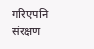गरिएपनि संरक्षण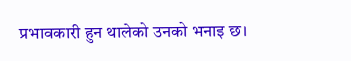प्रभावकारी हुन थालेको उनको भनाइ छ।